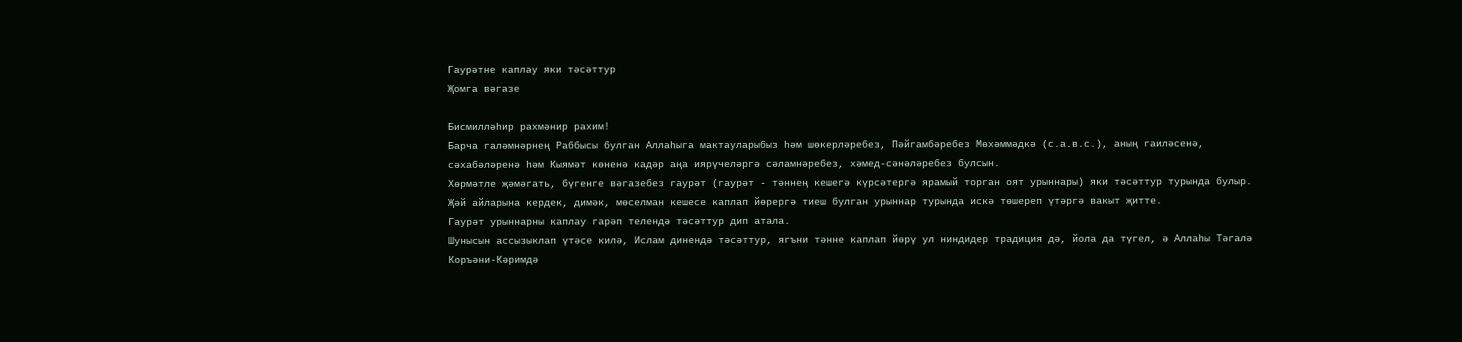Гаурәтне каплау яки тәсәттур
Җомга вәгазе

Бисмилләһир рахмәнир рахим!
Барча галәмнәрнең Раббысы булган Аллаһыга мактауларыбыз һәм шөкерләребез, Пәйгамбәребез Мөхәммәдкә (с.а.в.с.), аның гаиләсенә, сәхабәләренә һәм Кыямәт көненә кадәр аңа иярүчеләргә сәламнәребез, хәмед-сәнәләребез булсын.
Хөрмәтле җәмәгать, бүгенге вәгазебез гаурәт (гаурәт - тәннең кешегә күрсәтергә ярамый торган оят урыннары) яки тәсәттур турында булыр.
Җәй айларына кердек, димәк, мөселман кешесе каплап йөрергә тиеш булган урыннар турында искә төшереп үтәргә вакыт җитте.
Гаурәт урыннарны каплау гарәп телендә тәсәттур дип атала.
Шунысын ассызыклап үтәсе килә, Ислам динендә тәсәттур, ягъни тәнне каплап йөрү ул ниндидер традиция дә, йола да түгел, ә Аллаһы Тәгалә Коръәни-Кәримдә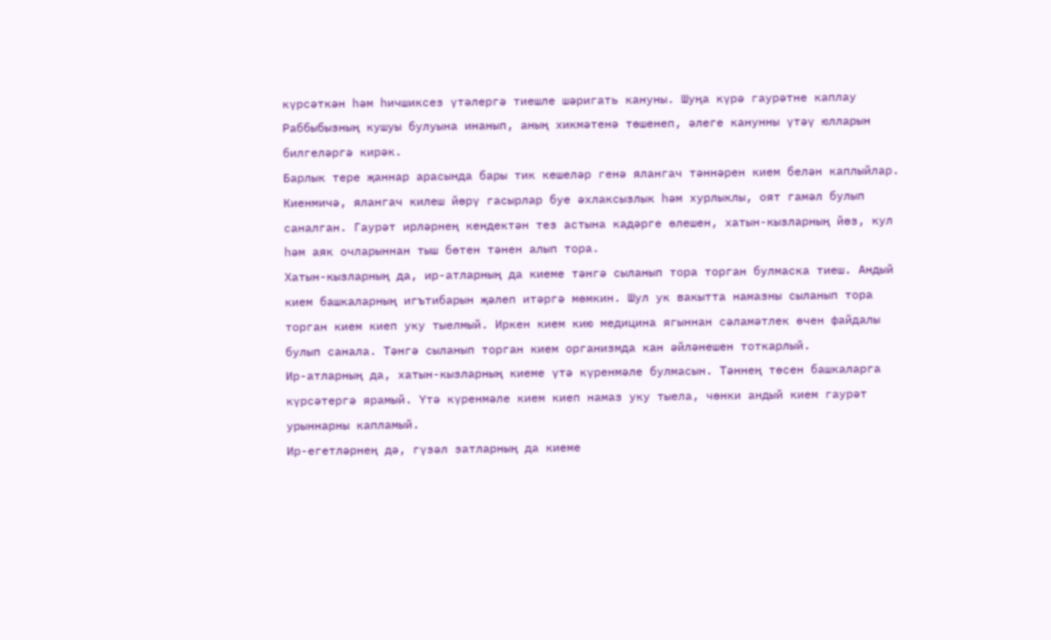күрсәткән һәм һичшиксез үтәлергә тиешле шәригать кануны. Шуңа күрә гаурәтне каплау Раббыбызның кушуы булуына инанып, аның хикмәтенә төшенеп, әлеге канунны үтәү юлларын билгеләргә кирәк.
Барлык тере җаннар арасында бары тик кешеләр генә ялангач тәннәрен кием белән каплыйлар. Киенмичә, ялангач килеш йөрү гасырлар буе әхлаксызлык һәм хурлыклы, оят гамәл булып саналган. Гаурәт ирләрнең кендектән тез астына кадәрге өлешен, хатын-кызларның йөз, кул һәм аяк очларыннан тыш бөтен тәнен алып тора.
Хатын-кызларның да, ир-атларның да киеме тәнгә сыланып тора торган булмаска тиеш. Андый кием башкаларның игътибарын җәлеп итәргә мөмкин. Шул ук вакытта намазны сыланып тора торган кием киеп уку тыелмый. Иркен кием кию медицина ягыннан сәламәтлек өчен файдалы булып санала. Тәнгә сыланып торган кием организмда кан әйләнешен тоткарлый.
Ир-атларның да, хатын-кызларның киеме үтә күренмәле булмасын. Тәннең төсен башкаларга күрсәтергә ярамый. Үтә күренмәле кием киеп намаз уку тыела, чөнки андый кием гаурәт урыннарны капламый.
Ир-егетләрнең дә, гүзәл затларның да киеме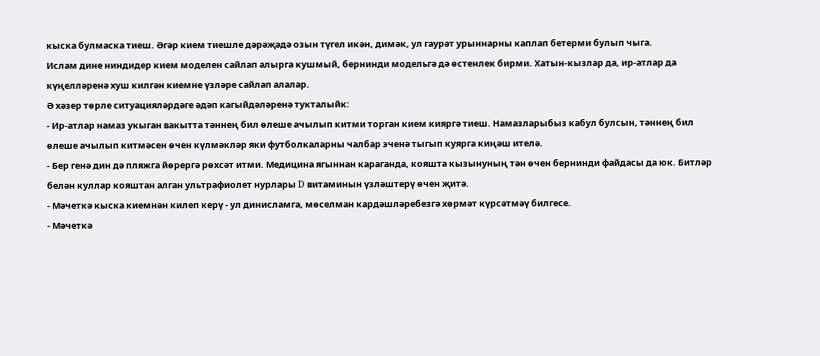кыска булмаска тиеш. Әгәр кием тиешле дәрәҗәдә озын түгел икән, димәк, ул гаурәт урыннарны каплап бетерми булып чыга.
Ислам дине ниндидер кием моделен сайлап алырга кушмый, бернинди модельгә дә өстенлек бирми. Хатын-кызлар да, ир-атлар да күңелләренә хуш килгән киемне үзләре сайлап алалар.
Ә хәзер төрле ситуацияләрдәге әдәп кагыйдәләренә тукталыйк:
- Ир-атлар намаз укыган вакытта тәннең бил өлеше ачылып китми торган кием кияргә тиеш. Намазларыбыз кабул булсын, тәннең бил өлеше ачылып китмәсен өчен күлмәкләр яки футболкаларны чалбар эченә тыгып куярга киңәш ителә.
- Бер генә дин дә пляжга йөрергә рөхсәт итми. Медицина ягыннан караганда, кояшта кызынуның тән өчен бернинди файдасы да юк. Битләр белән куллар кояштан алган ультрафиолет нурлары D витаминын үзләштерү өчен җитә.
- Мәчеткә кыска киемнән килеп керү - ул динисламга, мөселман кардәшләребезгә хөрмәт күрсәтмәү билгесе.
- Мәчеткә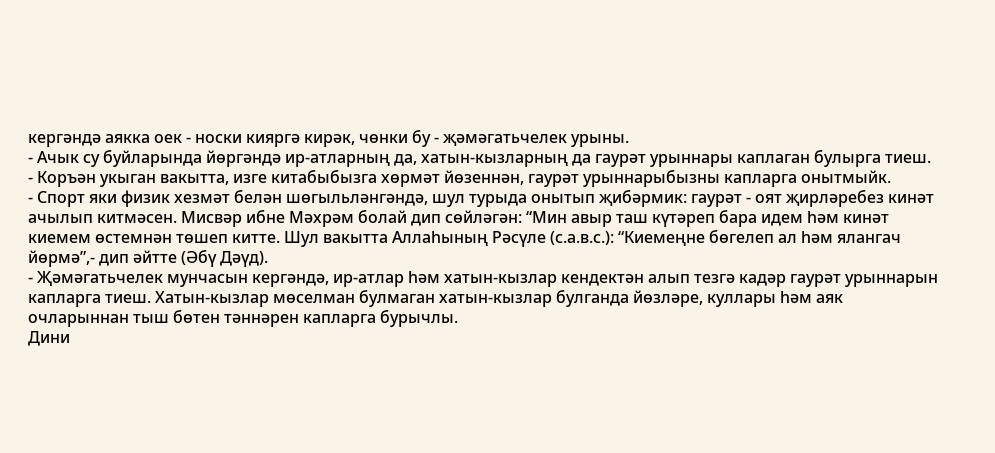кергәндә аякка оек - носки кияргә кирәк, чөнки бу - җәмәгатьчелек урыны.
- Ачык су буйларында йөргәндә ир-атларның да, хатын-кызларның да гаурәт урыннары каплаган булырга тиеш.
- Коръән укыган вакытта, изге китабыбызга хөрмәт йөзеннән, гаурәт урыннарыбызны капларга онытмыйк.
- Спорт яки физик хезмәт белән шөгыльләнгәндә, шул турыда онытып җибәрмик: гаурәт - оят җирләребез кинәт ачылып китмәсен. Мисвәр ибне Мәхрәм болай дип сөйләгән: “Мин авыр таш күтәреп бара идем һәм кинәт киемем өстемнән төшеп китте. Шул вакытта Аллаһының Рәсүле (с.а.в.с.): “Киемеңне бөгелеп ал һәм ялангач йөрмә”,- дип әйтте (Әбү Дәүд).
- Җәмәгатьчелек мунчасын кергәндә, ир-атлар һәм хатын-кызлар кендектән алып тезгә кадәр гаурәт урыннарын капларга тиеш. Хатын-кызлар мөселман булмаган хатын-кызлар булганда йөзләре, куллары һәм аяк очларыннан тыш бөтен тәннәрен капларга бурычлы.
Дини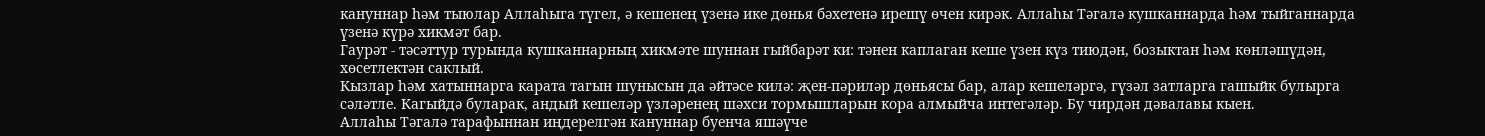кануннар һәм тыюлар Аллаһыга түгел, ә кешенең үзенә ике дөнья бәхетенә ирешү өчен кирәк. Аллаһы Тәгалә кушканнарда һәм тыйганнарда үзенә күрә хикмәт бар.
Гаурәт - тәсәттур турында кушканнарның хикмәте шуннан гыйбарәт ки: тәнен каплаган кеше үзен күз тиюдән, бозыктан һәм көнләшүдән, хөсетлектән саклый.
Кызлар һәм хатыннарга карата тагын шунысын да әйтәсе килә: җен-пәриләр дөньясы бар, алар кешеләргә, гүзәл затларга гашыйк булырга сәләтле. Кагыйдә буларак, андый кешеләр үзләренең шәхси тормышларын кора алмыйча интегәләр. Бу чирдән дәвалавы кыен.
Аллаһы Тәгалә тарафыннан иңдерелгән кануннар буенча яшәүче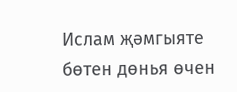Ислам җәмгыяте бөтен дөнья өчен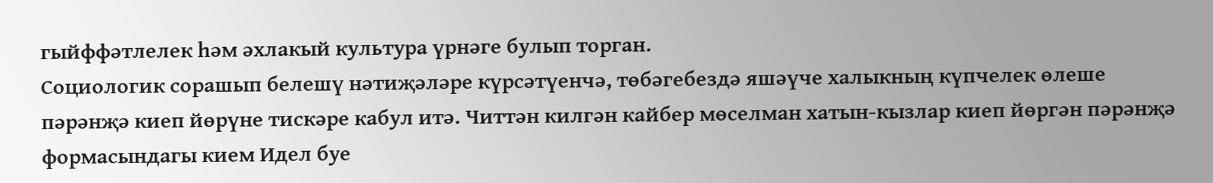гыйффәтлелек һәм әхлакый культура үрнәге булып торган.
Социологик сорашып белешү нәтиҗәләре күрсәтүенчә, төбәгебездә яшәүче халыкның күпчелек өлеше пәрәнҗә киеп йөрүне тискәре кабул итә. Читтән килгән кайбер мөселман хатын-кызлар киеп йөргән пәрәнҗә формасындагы кием Идел буе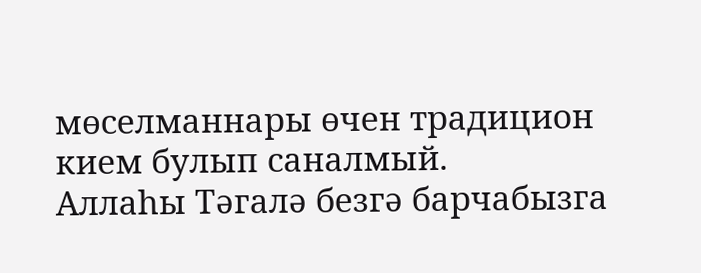мөселманнары өчен традицион кием булып саналмый.
Аллаһы Тәгалә безгә барчабызга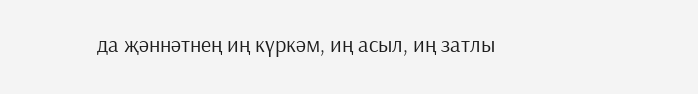да җәннәтнең иң күркәм, иң асыл, иң затлы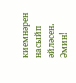киемнәрен насыйп әйләсен. Әмин!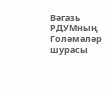Вәгазь РДУМның Голәмәләр шурасы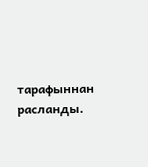тарафыннан расланды.